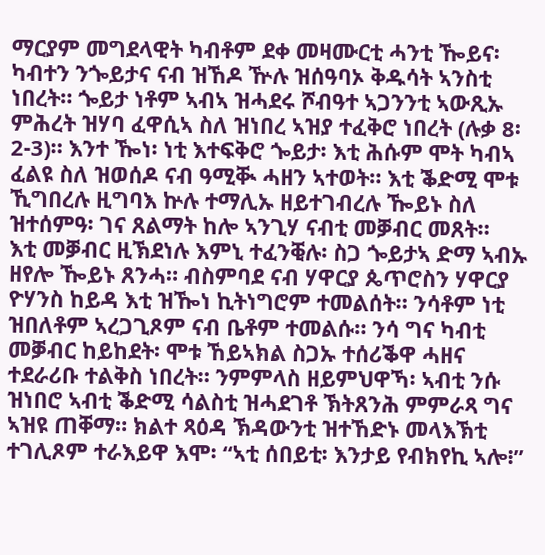ማርያም መግደላዊት ካብቶም ደቀ መዛሙርቲ ሓንቲ ዀይና፡ ካብተን ንጐይታና ናብ ዝኸዶ ዅሉ ዝሰዓባኦ ቅዱሳት ኣንስቲ ነበረት። ጐይታ ነቶም ኣብኣ ዝሓደሩ ሾብዓተ ኣጋንንቲ ኣውጺኡ ምሕረት ዝሃባ ፈዋሲኣ ስለ ዝነበረ ኣዝያ ተፈቅሮ ነበረት (ሉቃ 8፡2-3)። እንተ ዀነ፡ ነቲ እተፍቅሮ ጐይታ፡ እቲ ሕሱም ሞት ካብኣ ፈልዩ ስለ ዝወሰዶ ናብ ዓሚቚ ሓዘን ኣተወት። እቲ ቕድሚ ሞቱ ኺግበረሉ ዚግባእ ኵሉ ተማሊኡ ዘይተገብረሉ ዀይኑ ስለ ዝተሰምዓ፡ ገና ጸልማት ከሎ ኣንጊሃ ናብቲ መቓብር መጸት።
እቲ መቓብር ዚኽደነሉ እምኒ ተፈንቒሉ፡ ስጋ ጐይታኣ ድማ ኣብኡ ዘየሎ ዀይኑ ጸንሓ። ብስምባደ ናብ ሃዋርያ ጴጥሮስን ሃዋርያ ዮሃንስ ከይዳ እቲ ዝዀነ ኪትነግሮም ተመልሰት። ንሳቶም ነቲ ዝበለቶም ኣረጋጊጾም ናብ ቤቶም ተመልሱ። ንሳ ግና ካብቲ መቓብር ከይከደት፡ ሞቱ ኸይኣክል ስጋኡ ተሰሪቕዋ ሓዘና ተደራሪቡ ተልቅስ ነበረት። ንምምላስ ዘይምህዋኻ፡ ኣብቲ ንሱ ዝነበሮ ኣብቲ ቕድሚ ሳልስቲ ዝሓደገቶ ኽትጸንሕ ምምራጻ ግና ኣዝዩ ጠቐማ። ክልተ ጻዕዳ ኽዳውንቲ ዝተኸድኑ መላእኽቲ ተገሊጾም ተራእይዋ እሞ፡ “ኣቲ ሰበይቲ፡ እንታይ የብክየኪ ኣሎ፧”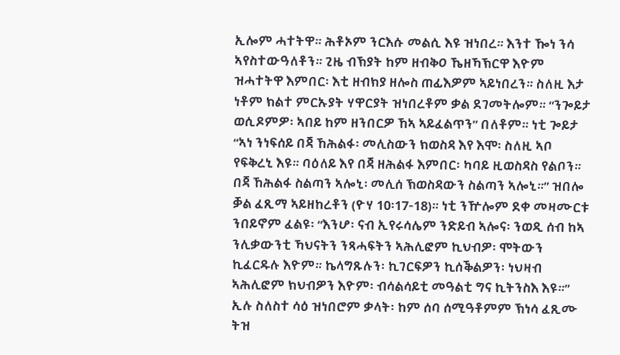ኢሎም ሓተትዋ። ሕቶኦም ንርእሱ መልሲ እዩ ዝነበረ። እንተ ዀነ ንሳ ኣየስተውዓለቶን። ጊዜ ብኽያት ከም ዘብቅዐ ኼዘኻኽርዋ እዮም ዝሓተትዋ እምበር፡ እቲ ዘብክያ ዘሎስ ጠፊእዎም ኣይነበረን። ስለዚ እታ ነቶም ክልተ ምርኡያት ሃዋርያት ዝነበረቶም ቃል ደገመትሎም። “ንጐይታ ወሲዶምዎ፡ ኣበይ ከም ዘንበርዎ ኸኣ ኣይፈልጥን” በለቶም። ነቲ ጐይታ “ኣነ ንነፍሰይ በጃ ኸሕልፋ፡ መሊስውን ክወስዳ እየ እሞ፡ ስለዚ ኣቦ የፍቅረኒ እዩ። ባዕለይ እየ በጃ ዘሕልፋ እምበር፡ ካባይ ዚወስዳስ የልቦን። በጃ ኸሕልፋ ስልጣን ኣሎኒ፡ መሊሰ ኽወስዳውን ስልጣን ኣሎኒ።” ዝበሎ ቓል ፈጺማ ኣይዘከረቶን (ዮሃ 10፡17-18)። ነቲ ንዅሎም ደቀ መዛሙርቱ ንበይኖም ፈልዩ፡ “እንሆ፡ ናብ ኢየሩሳሌም ንድይብ ኣሎና፡ ንወዲ ሰብ ከኣ ንሊቃውንቲ ኻህናትን ንጻሓፍትን ኣሕሊፎም ኪህብዎ፡ ሞትውን ኪፈርዱሉ እዮም። ኬላግጹሉን፡ ኪገርፍዎን ኪሰቕልዎን፡ ነህዛብ ኣሕሊፎም ክህብዎን እዮም፡ ብሳልሳይቲ መዓልቲ ግና ኪትንስእ እዩ።” ኢሉ ስለስተ ሳዕ ዝነበሮም ቃላት፡ ከም ሰባ ሰሚዓቶምም ኽነሳ ፈጺሙ ትዝ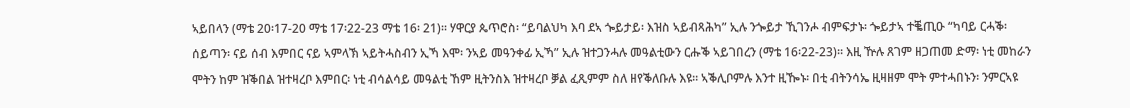ኣይበላን (ማቴ 20፡17-20 ማቴ 17፡22-23 ማቴ 16፡ 21)። ሃዋርያ ጴጥሮስ፡ “ይባልህካ እባ ደኣ ጐይታይ፡ እዝስ ኣይብጻሕካ” ኢሉ ንጐይታ ኺገንሖ ብምፍታኑ፡ ጐይታኣ ተቘጢዑ “ካባይ ርሓቕ፡ ሰይጣን፡ ናይ ሰብ እምበር ናይ ኣምላኽ ኣይትሓስብን ኢኻ እሞ፡ ንኣይ መዓንቀፊ ኢኻ” ኢሉ ዝተጋንሓሉ መዓልቲውን ርሑቕ ኣይገበረን (ማቴ 16፡22-23)። እዚ ዅሉ ጸገም ዘጋጠመ ድማ፡ ነቲ መከራን ሞትን ከም ዝቕበል ዝተዛረቦ እምበር፡ ነቲ ብሳልሳይ መዓልቲ ኸም ዚትንስእ ዝተዛረቦ ቓል ፈጺምም ስለ ዘየቕለቡሉ እዩ። ኣቕሊቦምሉ እንተ ዚዀኑ፡ በቲ ብትንሳኤ ዚዛዘም ሞት ምተሓበኑን፡ ንምርኣዩ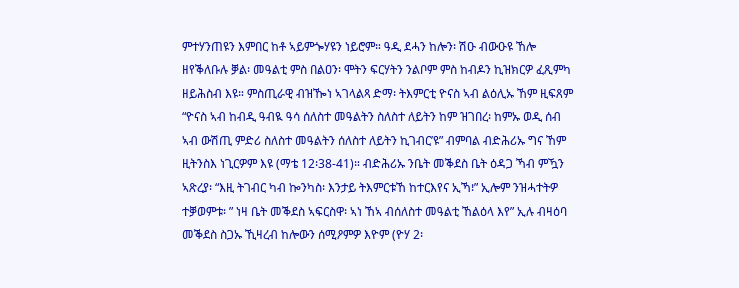ምተሃንጠዩን እምበር ከቶ ኣይምጐሃዩን ነይሮም። ዓዲ ደሓን ከሎን፡ ሽዑ ብውዑዩ ኸሎ ዘየቕለቡሉ ቓል፡ መዓልቲ ምስ በልዐን፡ ሞትን ፍርሃትን ንልቦም ምስ ከብዶን ኪዝክርዎ ፈጺምካ ዘይሕስብ እዩ። ምስጢራዊ ብዝዀነ ኣገላልጻ ድማ፡ ትእምርቲ ዮናስ ኣብ ልዕሊኡ ኸም ዚፍጸም “ዮናስ ኣብ ከብዲ ዓብዪ ዓሳ ሰለስተ መዓልትን ስለስተ ለይትን ከም ዝገበረ፡ ከምኡ ወዲ ሰብ ኣብ ውሽጢ ምድሪ ስለስተ መዓልትን ሰለስተ ለይትን ኪገብር’ዩ” ብምባል ብድሕሪኡ ግና ኸም ዚትንስእ ነጊርዎም እዩ (ማቴ 12፡38-41)። ብድሕሪኡ ንቤት መቕደስ ቤት ዕዳጋ ኻብ ምዃን ኣጽረያ፡ “እዚ ትገብር ካብ ኰንካስ፡ እንታይ ትእምርቱኸ ከተርእየና ኢኻ፧” ኢሎም ንዝሓተትዎ ተቓወምቱ፡ ” ነዛ ቤት መቕደስ ኣፍርስዋ፡ ኣነ ኸኣ ብሰለስተ መዓልቲ ኸልዕላ እየ” ኢሉ ብዛዕባ መቕደስ ስጋኡ ኺዛረብ ከሎውን ሰሚዖምዎ እዮም (ዮሃ 2፡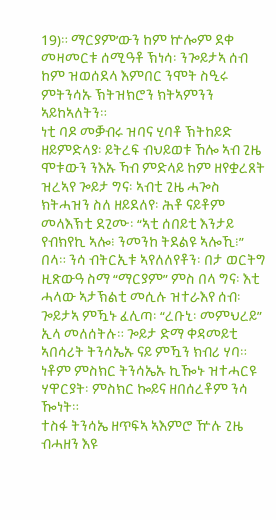19)። ማርያም’ውን ከም ኵሎም ደቀ መዛመርቱ ሰሚዓቶ ኽነሳ፡ ንጐይታኣ ሰብ ከም ዝወሰደላ እምበር ንሞት ስዒሩ ምትንሳኡ ኽትዝክሮን ክትኣምንን ኣይከኣለትን።
ነቲ ባዶ መቓብሩ ዝባና ሂባቶ ኽትከይድ ዘይምድላያ፡ ይትረፍ ብህይወቱ ኸሎ ኣብ ጊዜ ሞቱውን ንእኡ ኻብ ምድላይ ከም ዘየቋረጸት ዝረኣየ ጐይታ ግና፡ ኣብቲ ጊዜ ሓጐስ ክትሓዝን ስለ ዘይደለየ፡ ሕቶ ናይቶም መላእኽቲ ደጊሙ፡ “ኣቲ ሰበይቲ እንታይ የብክየኪ ኣሎ፧ ንመንከ ትደልዩ ኣሎኺ፧” በላ። ንሳ ብትርኢቱ ኣየለለየቶን፡ በታ ወርትግ ዚጽውዓ ስማ “ማርያም” ምስ በላ ግና፡ እቲ ሓላው ኣታኽልቲ መሲሉ ዝተራእየ ሰብ፡ ጐይታኣ ምዃኑ ፈሊጣ፡ “ረቡኒ፡ መምህረይ” ኢላ መለሰትሉ። ጐይታ ድማ ቀዳመይቲ ኣበሳሪት ትንሳኤኡ ናይ ምዃን ክብሪ ሃባ። ነቶም ምስክር ትንሳኤኡ ኪዀኑ ዝተሓርዩ ሃዋርያት፡ ምስክር ኰይና ዘበሰረቶም ንሳ ዀነት።
ተስፋ ትንሳኤ ዘጥፍኣ ኣእምሮ ዅሉ ጊዜ ብሓዘን እዩ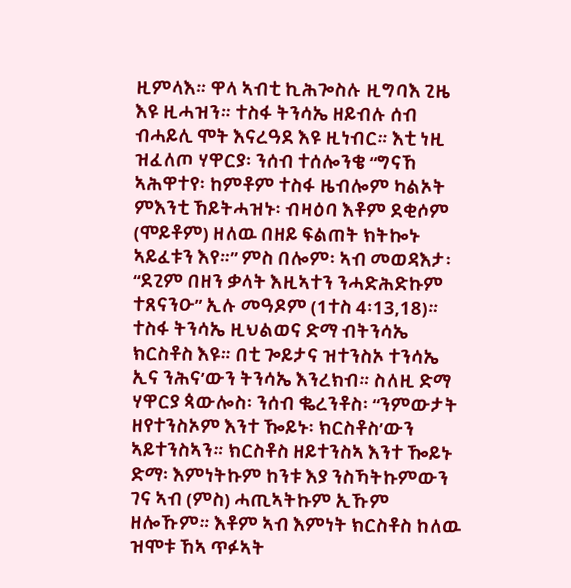ዚምላእ። ዋላ ኣብቲ ኪሕጐስሉ ዚግባእ ጊዜ እዩ ዚሓዝን። ተስፋ ትንሳኤ ዘይብሉ ሰብ ብሓይሊ ሞት እናረዓደ እዩ ዚነብር። እቲ ነዚ ዝፈለጦ ሃዋርያ፡ ንሰብ ተሰሎንቄ “ግናኸ ኣሕዋተየ፡ ከምቶም ተስፋ ዜብሎም ካልኦት ምእንቲ ኸይትሓዝኑ፡ ብዛዕባ እቶም ደቂሶም (ሞይቶም) ዘለዉ በዘይ ፍልጠት ክትኰኑ ኣይፈቱን እየ።” ምስ በሎም፡ ኣብ መወዳእታ፡ “ደጊም በዘን ቃላት እዚኣተን ንሓድሕድኩም ተጸናንዑ” ኢሉ መዓዶም (1ተስ 4፡13,18)። ተስፋ ትንሳኤ ዚህልወና ድማ ብትንሳኤ ክርስቶስ እዩ። በቲ ጐይታና ዝተንስኦ ተንሳኤ ኢና ንሕና’ውን ትንሳኤ እንረክብ። ስለዚ ድማ ሃዋርያ ጳውሎስ፡ ንሰብ ቈረንቶስ፡ “ንምውታት ዘየተንስኦም እንተ ዀይኑ፡ ክርስቶስ’ውን ኣይተንስኣን። ክርስቶስ ዘይተንስኣ እንተ ዀይኑ ድማ፡ እምነትኩም ከንቱ እያ ንስኻትኩምውን ገና ኣብ (ምስ) ሓጢኣትኩም ኢኹም ዘሎኹም። እቶም ኣብ እምነት ክርስቶስ ከለዉ ዝሞቱ ኸኣ ጥፉኣት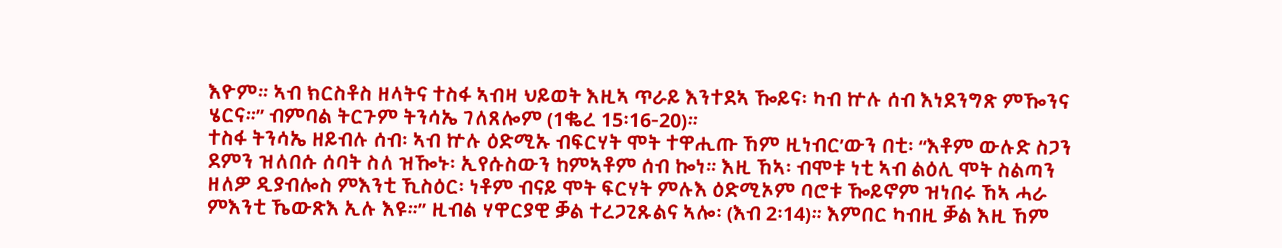እዮም። ኣብ ክርስቶስ ዘላትና ተስፋ ኣብዛ ህይወት እዚኣ ጥራይ እንተደኣ ዀይና፡ ካብ ኵሉ ሰብ እነደንግጽ ምዀንና ሄርና።” ብምባል ትርጉም ትንሳኤ ገለጸሎም (1ቈረ 15፡16-20)።
ተስፋ ትንሳኤ ዘይብሉ ሰብ፡ ኣብ ኵሉ ዕድሚኡ ብፍርሃት ሞት ተዋሒጡ ኸም ዚነብር’ውን በቲ፡ “እቶም ውሉድ ስጋን ደምን ዝለበሱ ሰባት ስለ ዝዀኑ፡ ኢየሱስውን ከምኣቶም ሰብ ኰነ። እዚ ኸኣ፡ ብሞቱ ነቲ ኣብ ልዕሊ ሞት ስልጣን ዘለዎ ዲያብሎስ ምእንቲ ኺስዕር፡ ነቶም ብናይ ሞት ፍርሃት ምሉእ ዕድሚኦም ባሮቱ ዀይኖም ዝነበሩ ኸኣ ሓራ ምእንቲ ኼውጽእ ኢሉ እዩ።” ዚብል ሃዋርያዊ ቓል ተረጋጊጹልና ኣሎ፡ (እብ 2፡14)። እምበር ካብዚ ቓል እዚ ኸም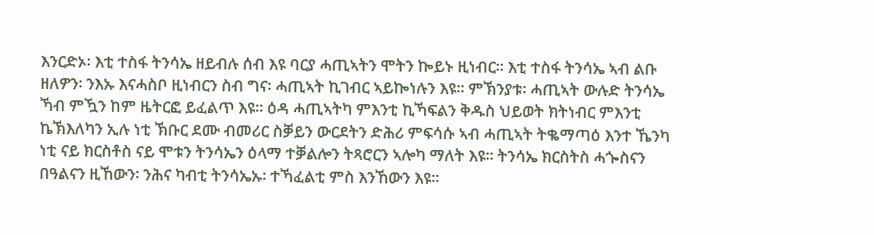እንርድኦ፡ እቲ ተስፋ ትንሳኤ ዘይብሉ ሰብ እዩ ባርያ ሓጢኣትን ሞትን ኰይኑ ዚነብር። እቲ ተስፋ ትንሳኤ ኣብ ልቡ ዘለዎን፡ ንእኡ እናሓስቦ ዚነብርን ስብ ግና፡ ሓጢኣት ኪገብር ኣይኰነሉን እዩ። ምኽንያቱ፡ ሓጢኣት ውሉድ ትንሳኤ ኻብ ምዃን ከም ዜትርፎ ይፈልጥ እዩ። ዕዳ ሓጢኣትካ ምእንቲ ኪኻፍልን ቅዱስ ህይወት ክትነብር ምእንቲ ኬኽእለካን ኢሉ ነቲ ኽቡር ደሙ ብመሪር ስቓይን ውርደትን ድሕሪ ምፍሳሱ ኣብ ሓጢኣት ትቈማጣዕ እንተ ኼንካ ነቲ ናይ ክርስቶስ ናይ ሞቱን ትንሳኤን ዕላማ ተቓልሎን ትጻሮርን ኣሎካ ማለት እዩ። ትንሳኤ ክርስትስ ሓጐስናን በዓልናን ዚኸውን፡ ንሕና ካብቲ ትንሳኤኡ፡ ተኻፈልቲ ምስ እንኸውን እዩ።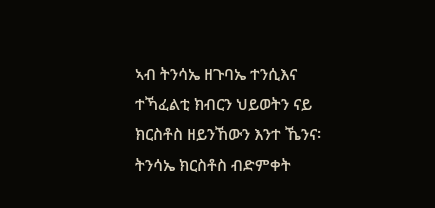ኣብ ትንሳኤ ዘጉባኤ ተንሲእና ተኻፈልቲ ክብርን ህይወትን ናይ ክርስቶስ ዘይንኸውን እንተ ኼንና፡ ትንሳኤ ክርስቶስ ብድምቀት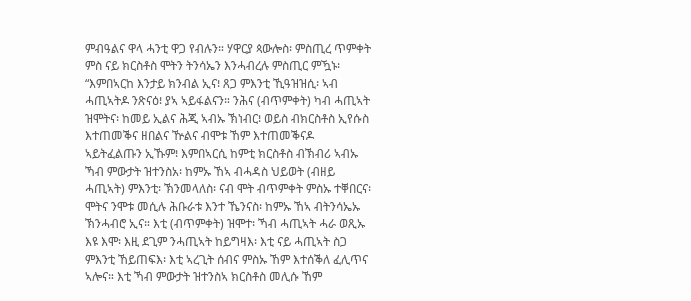ምብዓልና ዋላ ሓንቲ ዋጋ የብሉን። ሃዋርያ ጳውሎስ፡ ምስጢረ ጥምቀት ምስ ናይ ክርስቶስ ሞትን ትንሳኤን እንሓብረሉ ምስጢር ምዃኑ፡ “እምበኣርከ እንታይ ክንብል ኢና፧ ጸጋ ምእንቲ ኺዓዝዝሲ፡ ኣብ ሓጢኣትዶ ንጽናዕ፧ ያኣ ኣይፋልናን። ንሕና (ብጥምቀት) ካብ ሓጢኣት ዝሞትና፡ ከመይ ኢልና ሕጂ ኣብኡ ኽነብር፧ ወይስ ብክርስቶስ ኢየሱስ እተጠመቕና ዘበልና ዅልና ብሞቱ ኸም እተጠመቕናዶ ኣይትፈልጡን ኢኹም፧ እምበኣርሲ ከምቲ ክርስቶስ ብኽብሪ ኣብኡ ኻብ ምውታት ዝተንስአ፡ ከምኡ ኸኣ ብሓዳስ ህይወት (ብዘይ ሓጢኣት) ምእንቲ፡ ኽንመላለስ፡ ናብ ሞት ብጥምቀት ምስኡ ተቐበርና፡ ሞትና ንሞቱ መሲሉ ሕቡራቱ እንተ ኼንናስ፡ ከምኡ ኸኣ ብትንሳኤኡ ኽንሓብሮ ኢና። እቲ (ብጥምቀት) ዝሞተ፡ ኻብ ሓጢኣት ሓራ ወጺኡ እዩ እሞ፡ እዚ ደጊም ንሓጢኣት ከይግዛእ፡ እቲ ናይ ሓጢኣት ስጋ ምእንቲ ኸይጠፍእ፡ እቲ ኣረጊት ሰብና ምስኡ ኸም እተሰቕለ ፈሊጥና ኣሎና። እቲ ኻብ ምውታት ዝተንስኣ ክርስቶስ መሊሱ ኸም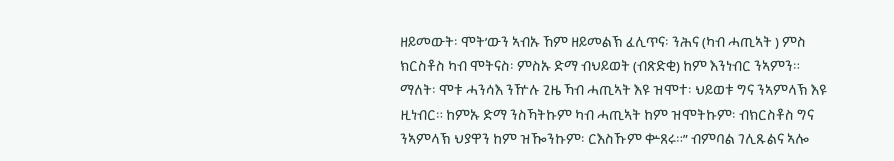ዘይመውት፡ ሞት’ውን ኣብኡ ኸም ዘይመልኽ ፈሊጥና፡ ንሕና (ካብ ሓጢኣት ) ምስ ክርስቶስ ካብ ሞትናስ፡ ምስኡ ድማ ብህይወት (ብጽድቂ) ከም እንነብር ንኣምን። ማለት፡ ሞቱ ሓንሳእ ንዅሉ ጊዜ ኻብ ሓጢኣት እዩ ዝሞተ፡ ህይወቱ ግና ንኣምላኽ እዩ ዚነብር። ከምኡ ድማ ንስኻትኩም ካብ ሓጢኣት ከም ዝሞትኩም፡ ብክርስቶስ ግና ንኣምላኽ ህያዋን ከም ዝዀንኩም፡ ርእስኹም ቍጸሩ።” ብምባል ገሊጹልና ኣሎ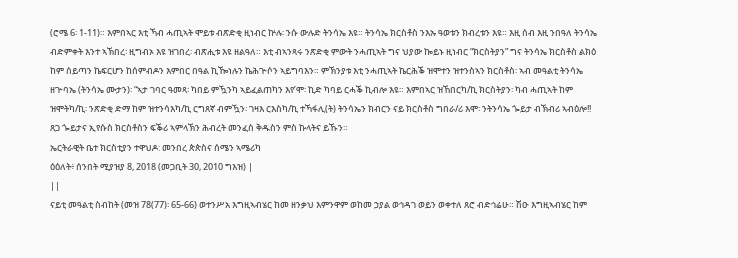(ሮሜ 6፡ 1-11)። እምበኣር እቲ ኻብ ሓጢኣት ሞይቱ ብጽድቂ ዚነብር ኵሉ፡ ንሱ ውሉድ ትንሳኤ እዩ። ትንሳኤ ክርስቶስ ንእኡ ዓወቱን ክብረቱን እዩ። እዚ ሰብ እዚ ንበዓለ ትንሳኤ ብድምቀት እንተ ኣኽበረ፡ ዚግብኦ እዩ ዝገበረ፡ ብጽሒቱ እዩ ዘልዓለ። እቲ ብኣንጻሩ ንጽድቂ ምውት ንሓጢኣት ግና ህያው ኰይኑ ዚነብር “ክርስትያን” ግና ትንሳኤ ክርስቶስ ልክዕ ከም ሰይጣን ኬፍርሆን ከሰምብዶን እምበር በዓል ኪዀነሉን ኬሕጕሶን ኣይግባእን። ምኽንያቱ እቲ ንሓጢኣት ኬርሕቕ ዝሞተን ዝተንስኣን ክርስቶስ፡ ኣብ መዓልቲ ትንሳኤ ዘጕባኤ (ትንሳኤ ሙታን)፡ “ኣታ ገባር ዓመጻ፡ ካበይ ምዃንካ ኣይፈልጠካን እየ’ሞ፡ ኪድ ካባይ ርሓቕ ኪብሎ እዩ። እምበኣር ዝኸበርካ/ኪ ክርስትያን፡ ካብ ሓጢኣት ከም ዝሞትካ/ኪ፡ ንጽድቂ ድማ ከም ዝተንሳእካ/ኪ ርግጸኛ ብምዃን፡ ገዛእ ርእስካ/ኪ ተኻፋሊ(ት) ትንሳኤን ክብርን ናይ ክርስቶስ ግበራ/ሪ እሞ፡ ንትንሳኤ ጐይታ ብኽብሪ ኣብዕሎ!!
ጸጋ ጐይታና ኢየሱስ ክርስቶስን ፍቕሪ ኣምላኽን ሕብረት መንፈስ ቅዱስን ምስ ኩላትና ይኹን።
ኤርትራዊት ቤተ ክርስቲያን ተዋህዶ: መንበረ ጵጵስና ሰሜን ኣሜሪካ
ዕዕለት፥ ሰንበት ሚያዝያ 8, 2018 (መጋቢት 30, 2010 ግእዝ) |
||
ናይቲ መዓልቲ ስብከት (መዝ 78(77)፡ 65-66) ወተንሥአ እግዚኣብሄር ከመ ዘንቃህ እምንዋም ወከመ ኃያል ወኅዳገ ወይን ወቀተለ ጸሮ ብድኅሬሁ። ሽዑ እግዚኣብሄር ከም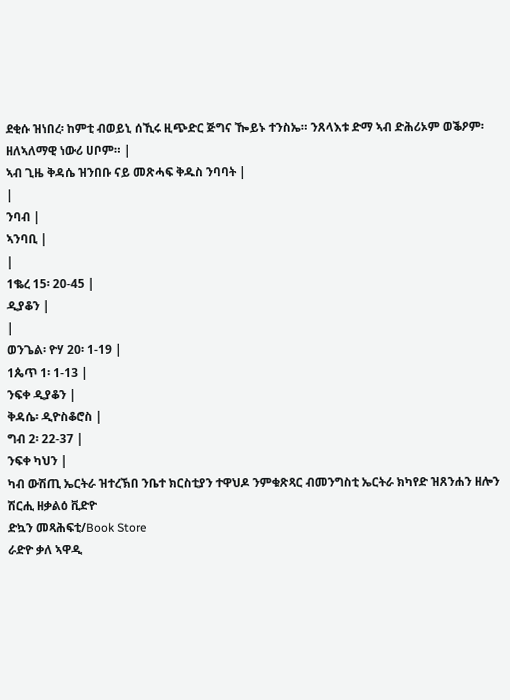ደቂሱ ዝነበረ፡ ከምቲ ብወይኒ ሰኺሩ ዚጭድር ጅግና ዀይኑ ተንስኤ። ንጸላእቱ ድማ ኣብ ድሕሪኦም ወቕዖም፡ ዘለኣለማዊ ነውሪ ሀቦም። |
ኣብ ጊዜ ቅዳሴ ዝንበቡ ናይ መጽሓፍ ቅዱስ ንባባት |
|
ንባብ |
ኣንባቢ |
|
1ቈረ 15፡ 20-45 |
ዲያቆን |
|
ወንጌል፡ ዮሃ 20፡ 1-19 |
1ጴጥ 1፡ 1-13 |
ንፍቀ ዲያቆን |
ቅዳሴ፡ ዲዮስቆሮስ |
ግብ 2፡ 22-37 |
ንፍቀ ካህን |
ካብ ውሽጢ ኤርትራ ዝተረኽበ ንቤተ ክርስቲያን ተዋህዶ ንምቁጽጻር ብመንግስቲ ኤርትራ ክካየድ ዝጸንሐን ዘሎን ሽርሒ ዘቃልዕ ቪድዮ
ድኳን መጻሕፍቲ/Book Store
ራድዮ ቃለ ኣዋዲ